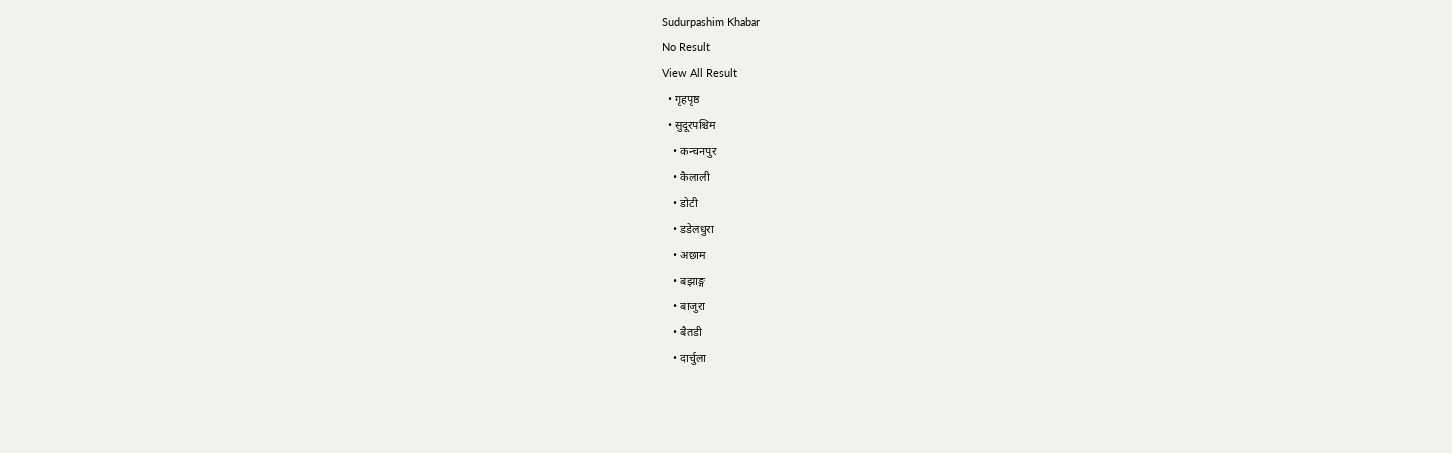Sudurpashim Khabar
No Result
View All Result
  • गृहपृष्ठ
  • सुदूरपश्चिम
    • कन्चनपुर
    • कैलाली
    • डोटी
    • डडेलधुरा
    • अछाम
    • बझाङ्ग
    • बाजुरा
    • बैतडी
    • दार्चुला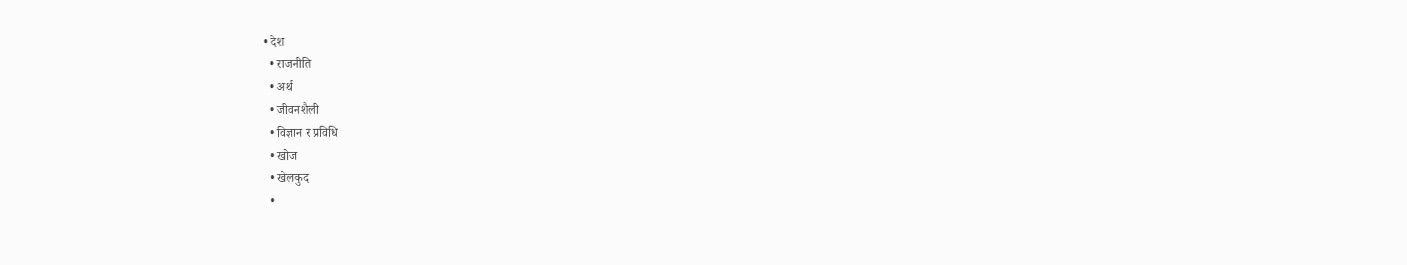• देश
  • राजनीति
  • अर्थ
  • जीवनशैली
  • विज्ञान र प्रविधि
  • खोज
  • खेलकुद
  •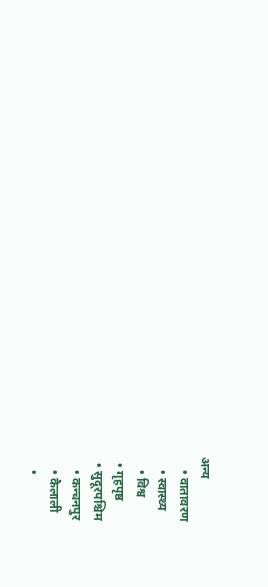अन्य
    • वातावरण
    • स्वास्थ्य
    • विश्व
  • गृहपृष्ठ
  • सुदूरपश्चिम
    • कन्चनपुर
    • कैलाली
    •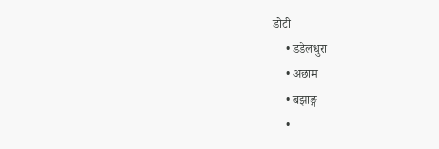डोटी
    • डडेलधुरा
    • अछाम
    • बझाङ्ग
    •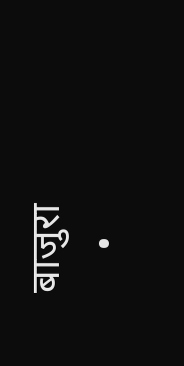बाजुरा
    •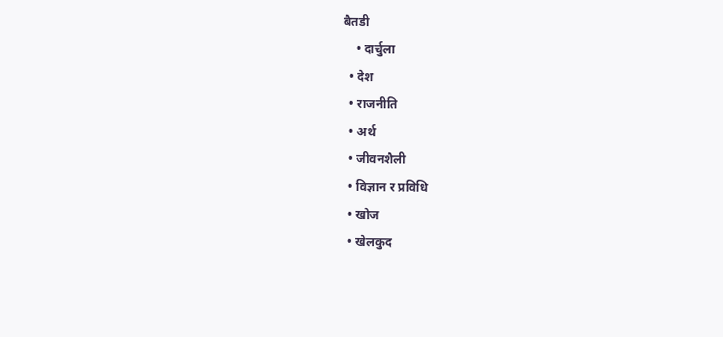बैतडी
    • दार्चुला
  • देश
  • राजनीति
  • अर्थ
  • जीवनशैली
  • विज्ञान र प्रविधि
  • खोज
  • खेलकुद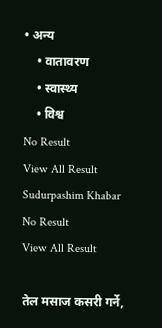• अन्य
    • वातावरण
    • स्वास्थ्य
    • विश्व
No Result
View All Result
Sudurpashim Khabar
No Result
View All Result

तेल मसाज कसरी गर्ने,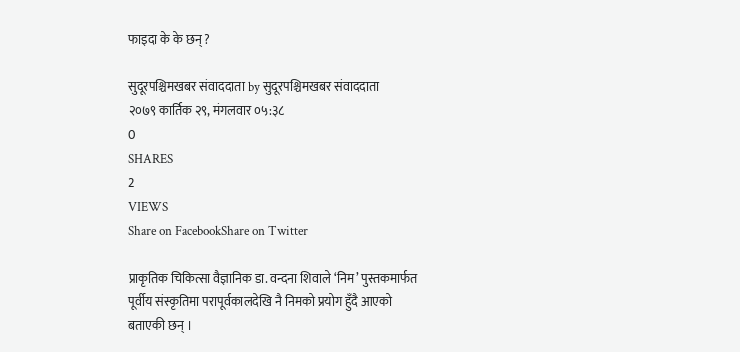फाइदा के के छन् ?

सुदूरपश्चिमखबर संवाददाता by सुदूरपश्चिमखबर संवाददाता
२०७९ कार्तिक २९, मंगलवार ०५:३८
0
SHARES
2
VIEWS
Share on FacebookShare on Twitter

प्राकृतिक चिकित्सा वैज्ञानिक डा. वन्दना शिवाले ‘निम’ पुस्तकमार्फत पूर्वीय संस्कृतिमा परापूर्वकालदेखि नै निमको प्रयोग हुँदै आएको बताएकी छन् ।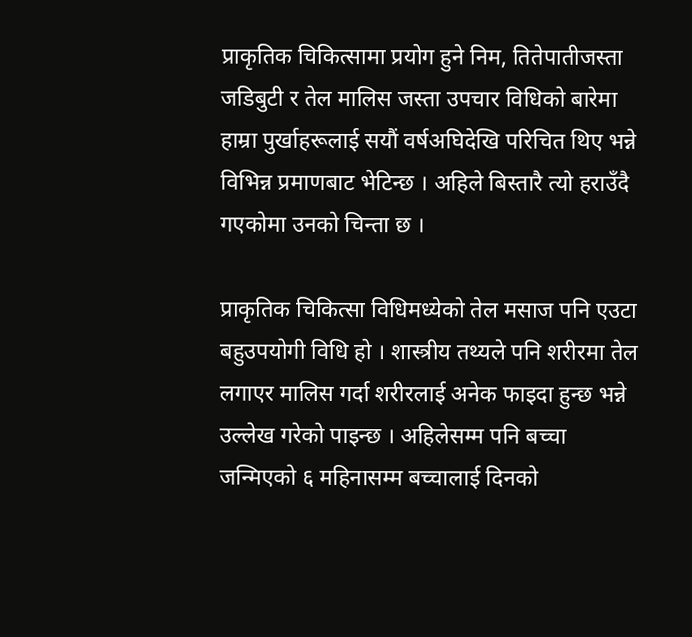प्राकृतिक चिकित्सामा प्रयोग हुने निम, तितेपातीजस्ता जडिबुटी र तेल मालिस जस्ता उपचार विधिको बारेमा हाम्रा पुर्खाहरूलाई सयौं वर्षअघिदेखि परिचित थिए भन्ने विभिन्न प्रमाणबाट भेटिन्छ । अहिले बिस्तारै त्यो हराउँदै गएकोमा उनको चिन्ता छ ।

प्राकृतिक चिकित्सा विधिमध्येको तेल मसाज पनि एउटा बहुउपयोगी विधि हो । शास्त्रीय तथ्यले पनि शरीरमा तेल लगाएर मालिस गर्दा शरीरलाई अनेक फाइदा हुन्छ भन्ने उल्लेख गरेको पाइन्छ । अहिलेसम्म पनि बच्चा जन्मिएको ६ महिनासम्म बच्चालाई दिनको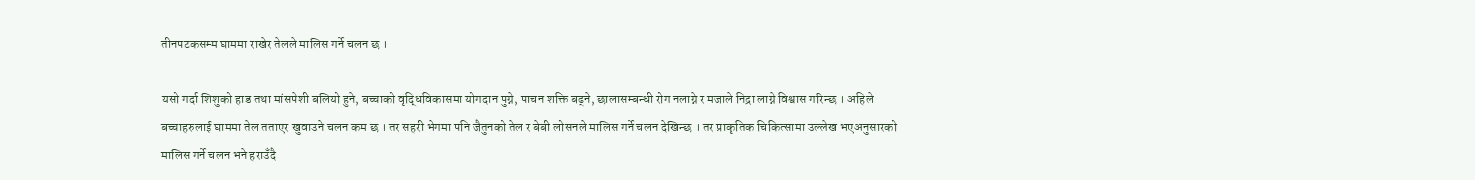तीनपटकसम्म घाममा राखेर तेलले मालिस गर्ने चलन छ ।

यसो गर्दा शिशुको हाड तथा मांसपेशी बलियो हुने, बच्चाको वृद्धिविकासमा योगदान पुग्ने, पाचन शक्ति बढ्ने, छालासम्बन्धी रोग नलाग्ने र मजाले निद्रा लाग्ने विश्वास गरिन्छ । अहिले बच्चाहरुलाई घाममा तेल तताएर खुवाउने चलन कम छ । तर सहरी भेगमा पनि जैतुनको तेल र बेबी लोसनले मालिस गर्ने चलन देखिन्छ । तर प्राकृतिक चिकित्सामा उल्लेख भएअनुसारको मालिस गर्ने चलन भने हराउँदै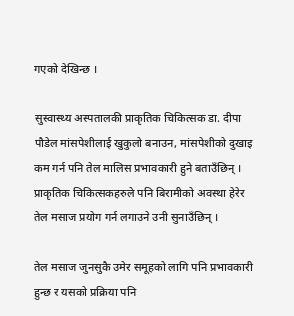गएको देखिन्छ ।

सुस्वास्थ्य अस्पतालकी प्राकृतिक चिकित्सक डा. दीपा पौडेल मांसपेशीलाई खुकुलो बनाउन, मांसपेशीको दुखाइ कम गर्न पनि तेल मालिस प्रभावकारी हुने बताउँछिन् । प्राकृतिक चिकित्सकहरुले पनि बिरामीको अवस्था हेरेर तेल मसाज प्रयोग गर्न लगाउने उनी सुनाउँछिन् ।

तेल मसाज जुनसुकै उमेर समूहको लागि पनि प्रभावकारी हुन्छ र यसको प्रक्रिया पनि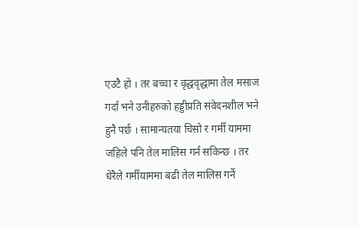एउटै हो । तर बच्चा र वृद्धवृद्धामा तेल मसाज गर्दा भने उनीहरुको हड्डीप्रति संवेदनशील भने हुनै पर्छ । सामान्यतया चिसो र गर्मी याममा जहिले पनि तेल मालिस गर्न सकिन्छ । तर धेरैले गर्मीयाममा बढी तेल मालिस गर्ने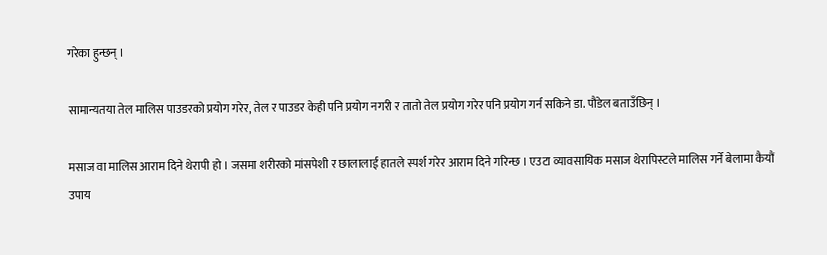गरेका हुन्छन् ।

सामान्यतया तेल मालिस पाउडरको प्रयोग गरेर, तेल र पाउडर केही पनि प्रयोग नगरी र तातो तेल प्रयोग गरेर पनि प्रयोग गर्न सकिने डा. पौडेल बताउँछिन् ।

मसाज वा मालिस आराम दिने थेरापी हो । जसमा शरीरको मांसपेशी र छालालाई हातले स्पर्श गरेर आराम दिने गरिन्छ । एउटा व्यावसायिक मसाज थेरापिस्टले मालिस गर्ने बेलामा कैयौं उपाय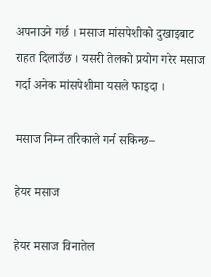अपनाउने गर्छ । मसाज मांसपेशीको दुखाइबाट राहत दिलाउँछ । यसरी तेलको प्रयोग गरेर मसाज गर्दा अनेक मांसपेशीमा यसले फाइदा ।

मसाज निम्न तरिकाले गर्न सकिन्छ–

हेयर मसाज

हेयर मसाज विनातेल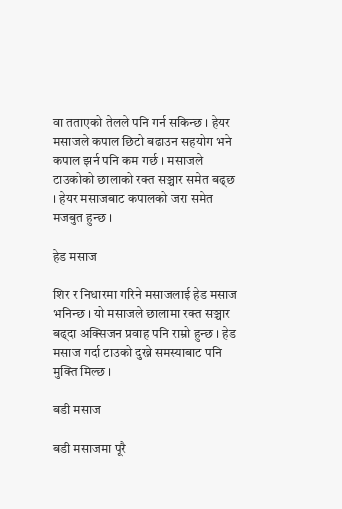वा तताएको तेलले पनि गर्न सकिन्छ । हेयर मसाजले कपाल छिटो बढाउन सहयोग भने कपाल झर्न पनि कम गर्छ । मसाजले टाउकोको छालाको रक्त सञ्चार समेत बढ्छ । हेयर मसाजबाट कपालको जरा समेत मजबुत हुन्छ ।

हेड मसाज

शिर र निधारमा गरिने मसाजलाई हेड मसाज भनिन्छ । यो मसाजले छालामा रक्त सञ्चार बढ्दा अक्सिजन प्रवाह पनि राम्रो हुन्छ । हेड मसाज गर्दा टाउको दुख्ने समस्याबाट पनि मुक्ति मिल्छ ।

बडी मसाज

बडी मसाजमा पूरै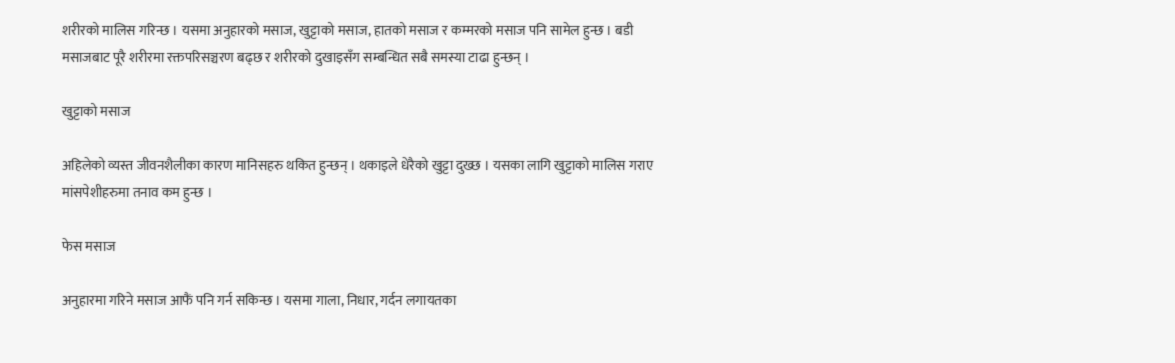शरीरको मालिस गरिन्छ । यसमा अनुहारको मसाज, खुट्टाको मसाज, हातको मसाज र कम्मरको मसाज पनि सामेल हुन्छ । बडी मसाजबाट पूरै शरीरमा रक्तपरिसञ्चरण बढ्छ र शरीरको दुखाइसँग सम्बन्धित सबै समस्या टाढा हुन्छन् ।

खुट्टाको मसाज

अहिलेको व्यस्त जीवनशैलीका कारण मानिसहरु थकित हुन्छन् । थकाइले धेरैको खुट्टा दुख्छ । यसका लागि खुट्टाको मालिस गराए मांसपेशीहरुमा तनाव कम हुन्छ ।

फेस मसाज

अनुहारमा गरिने मसाज आफैं पनि गर्न सकिन्छ । यसमा गाला, निधार, गर्दन लगायतका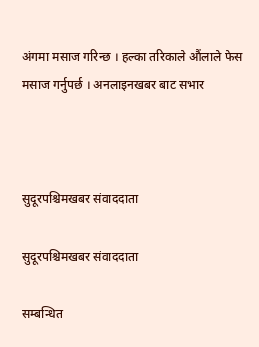अंगमा मसाज गरिन्छ । हल्का तरिकाले औंलाले फेस मसाज गर्नुपर्छ । अनलाइनखबर बाट सभार



सुदूरपश्चिमखबर संवाददाता

सुदूरपश्चिमखबर संवाददाता

सम्बन्धित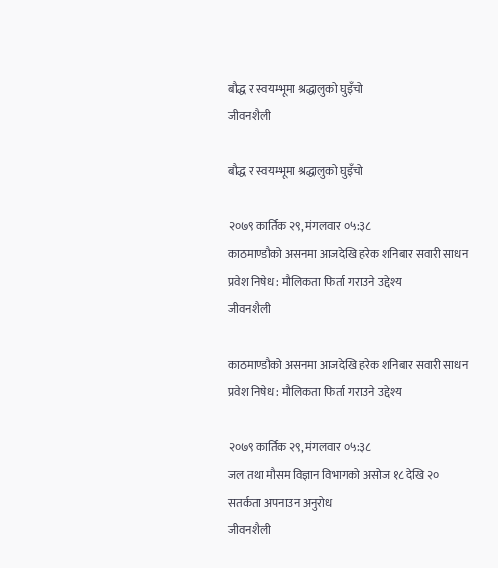बौद्ध र स्वयम्भूमा श्रद्धालुको घुइँचो
जीवनशैली

बौद्ध र स्वयम्भूमा श्रद्धालुको घुइँचो

२०७९ कार्तिक २९, मंगलवार ०५:३८
काठमाण्डौको असनमा आजदेखि हरेक शनिबार सवारी साधन प्रवेश निषेध : मौलिकता फिर्ता गराउने उद्देश्य
जीवनशैली

काठमाण्डौको असनमा आजदेखि हरेक शनिबार सवारी साधन प्रवेश निषेध : मौलिकता फिर्ता गराउने उद्देश्य

२०७९ कार्तिक २९, मंगलवार ०५:३८
जल तथा मौसम विज्ञान विभागको असोज १८ देखि २० सतर्कता अपनाउन अनुरोध
जीवनशैली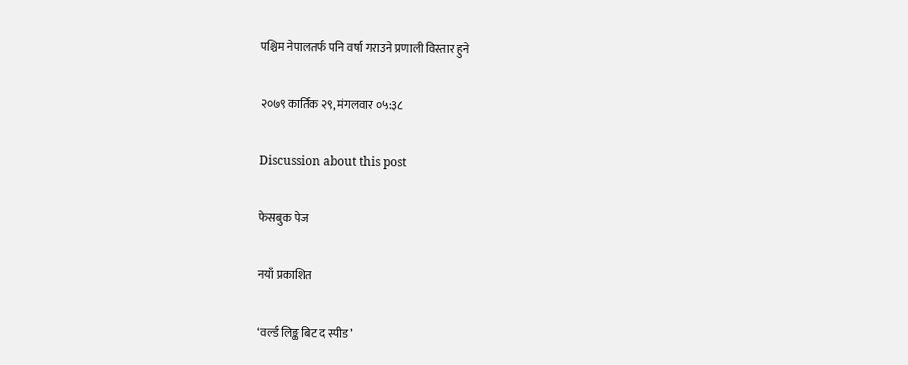पश्चिम नेपालतर्फ पनि वर्षा गराउने प्रणाली विस्तार हुने

२०७९ कार्तिक २९, मंगलवार ०५:३८

Discussion about this post

फेसबुक पेज

नयाँ प्रकाशित

‘वर्ल्ड लिङ्क बिट द स्पीड’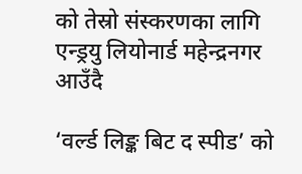को तेस्रो संस्करणका लागि एन्ड्रयु लियोनार्ड महेन्द्रनगर आउँदै

‘वर्ल्ड लिङ्क बिट द स्पीड’ को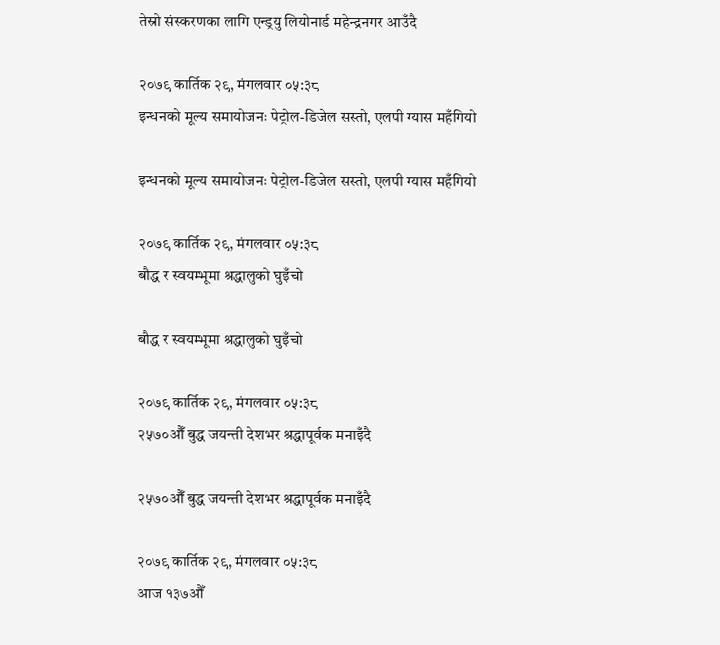तेस्रो संस्करणका लागि एन्ड्रयु लियोनार्ड महेन्द्रनगर आउँदै

२०७९ कार्तिक २९, मंगलवार ०५:३८
इन्धनको मूल्य समायोजनः पेट्रोल-डिजेल सस्तो, एलपी ग्यास महँगियो

इन्धनको मूल्य समायोजनः पेट्रोल-डिजेल सस्तो, एलपी ग्यास महँगियो

२०७९ कार्तिक २९, मंगलवार ०५:३८
बौद्ध र स्वयम्भूमा श्रद्धालुको घुइँचो

बौद्ध र स्वयम्भूमा श्रद्धालुको घुइँचो

२०७९ कार्तिक २९, मंगलवार ०५:३८
२५७०औँ बुद्ध जयन्ती देशभर श्रद्धापूर्वक मनाइँदै

२५७०औँ बुद्ध जयन्ती देशभर श्रद्धापूर्वक मनाइँदै

२०७९ कार्तिक २९, मंगलवार ०५:३८
आज १३७औँ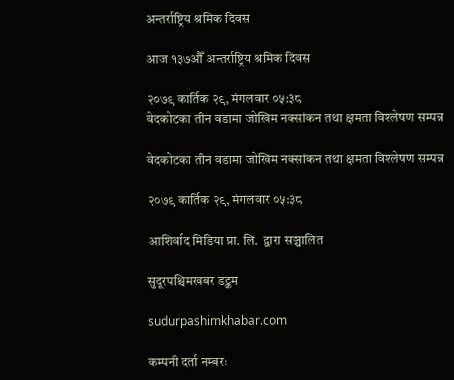अन्तर्राष्ट्रिय श्रमिक दिवस

आज १३७औँ अन्तर्राष्ट्रिय श्रमिक दिवस

२०७९ कार्तिक २९, मंगलवार ०५:३८
वेदकोटका तीन वडामा जोखिम नक्सांकन तथा क्षमता विश्लेषण सम्पन्न

वेदकोटका तीन वडामा जोखिम नक्सांकन तथा क्षमता विश्लेषण सम्पन्न

२०७९ कार्तिक २९, मंगलवार ०५:३८

आशिर्वाद मिडिया प्रा. लि.  द्वारा सञ्चालित

सुदूरपश्चिमखबर डट्कम

sudurpashimkhabar.com

कम्पनी दर्ता नम्बरः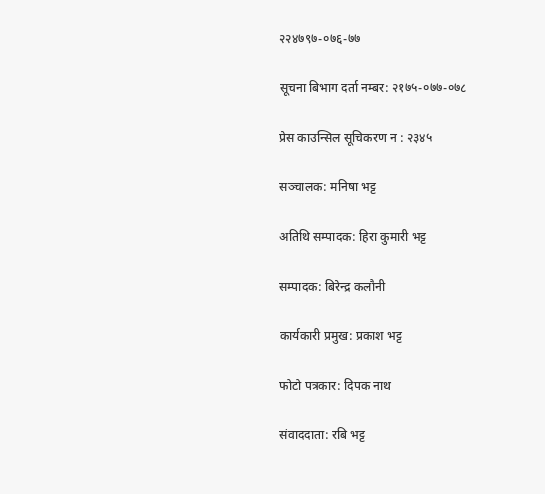२२४७९७-०७६-७७

सूचना बिभाग दर्ता नम्बर: २१७५-०७७-०७८

प्रेस काउन्सिल सूचिकरण न : २३४५

सञ्चालक: मनिषा भट्ट

अतिथि सम्पादक: हिरा कुमारी भट्ट

सम्पादक: बिरेन्द्र कलौनी

कार्यकारी प्रमुख: प्रकाश भट्ट

फोटो पत्रकार: दिपक नाथ

संवाददाता: रबि भट्ट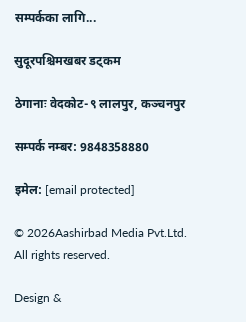सम्पर्कका लागि...

सुदूरपश्चिमखबर डट्कम

ठेगानाः वेदकोट-९ लालपुर, कञ्चनपुर

सम्पर्क नम्बर: 9848358880

इमेल: [email protected]

© 2026Aashirbad Media Pvt.Ltd. All rights reserved.

Design &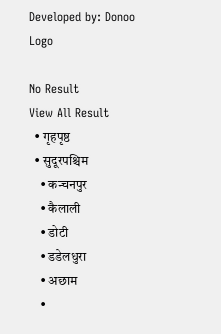Developed by: Donoo Logo

No Result
View All Result
  • गृहपृष्ठ
  • सुदूरपश्चिम
    • कन्चनपुर
    • कैलाली
    • डोटी
    • डडेलधुरा
    • अछाम
    •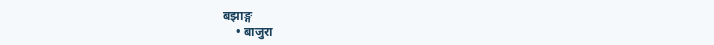बझाङ्ग
    • बाजुरा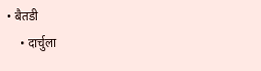• बैतडी
    • दार्चुला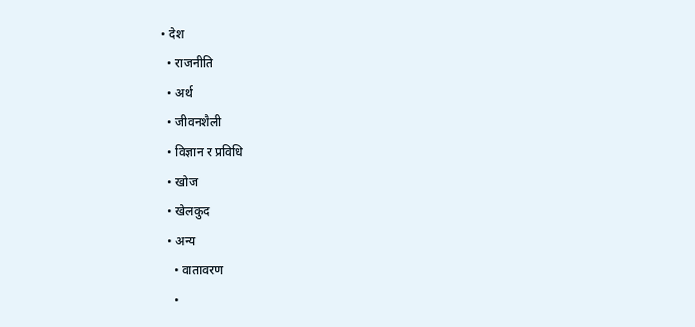• देश
  • राजनीति
  • अर्थ
  • जीवनशैली
  • विज्ञान र प्रविधि
  • खोज
  • खेलकुद
  • अन्य
    • वातावरण
    •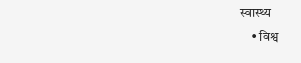स्वास्थ्य
    • विश्व